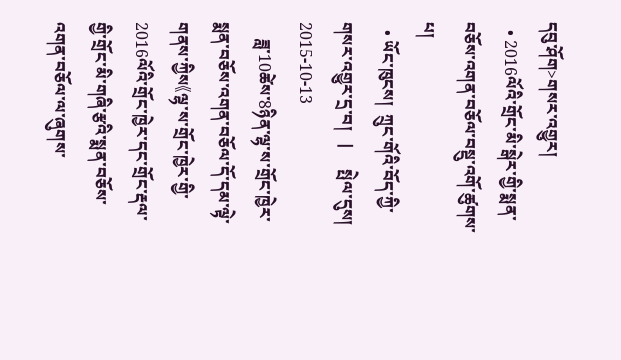དབུ་ཤོག>གསར་འགྱུར།
  • 2016ལོའི་གྲོང་མི་སྒེར་གྱི་སྨན་བཅོས་འགན་བཅོལ་བསྡུ་འགོ་ཚུགས་པ།
  • ཡོང་ཁུངས།  ཀྲུང་གོའི་བོད་ཀྱི་གསར་འགྱུར་དྲ་བ།   |     སྤེལ་དུས།  2015-10-13
    ཟླ་10ཚེས་8ཉིན་ལྷ་ས་གྲོང་ཁྱེར་སྨན་བཅོས་འགན་བཅོལ་དོ་དམ་ལྟེ་གནས་ཀྱིས《ལྷ་ས་གྲོང་ཁྱེར་གྱི་2016ལོའི་གྲོང་ཁྱེར་དང་གྲོང་རྡལ་གྱི་གྲོང་མི་གཞི་རྩའི་སྨན་བཅོས་འགན་བཅོལ་ལ་ཞུགས་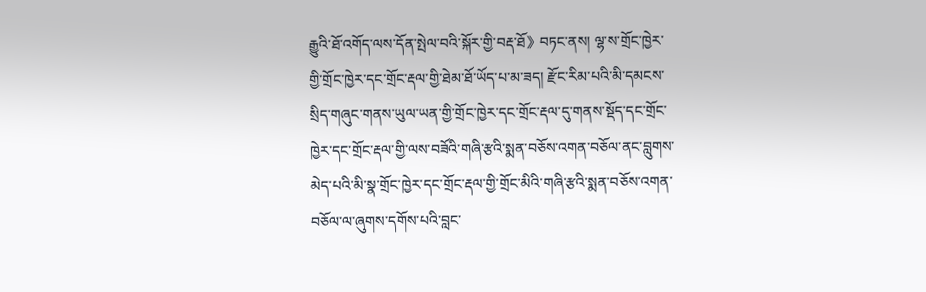རྒྱུའི་ཐོ་འགོད་ལས་དོན་སྤེལ་བའི་སྐོར་གྱི་བརྡ་ཐོ》བཏང་ནས། ལྷ་ས་གྲོང་ཁྱེར་གྱི་གྲོང་ཁྱེར་དང་གྲོང་རྡལ་གྱི་ཐེམ་ཐོ་ཡོད་པ་མ་ཟད། རྫོང་རིམ་པའི་མི་དམངས་སྲིད་གཞུང་གནས་ཡུལ་ཡན་གྱི་གྲོང་ཁྱེར་དང་གྲོང་རྡལ་དུ་གནས་སྡོད་དང་གྲོང་ཁྱེར་དང་གྲོང་རྡལ་གྱི་ལས་བཟོའི་གཞི་རྩའི་སྨན་བཅོས་འགན་བཅོལ་ནང་བླུགས་མེད་པའི་མི་སྣ་གྲོང་ཁྱེར་དང་གྲོང་རྡལ་གྱི་གྲོང་མིའི་གཞི་རྩའི་སྨན་བཅོས་འགན་བཅོལ་ལ་ཞུགས་དགོས་པའི་བླང་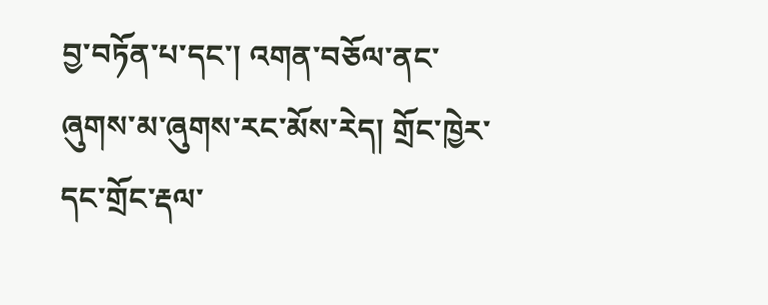བྱ་བཏོན་པ་དང་། འགན་བཅོལ་ནང་ཞུགས་མ་ཞུགས་རང་མོས་རེད། གྲོང་ཁྱེར་དང་གྲོང་རྡལ་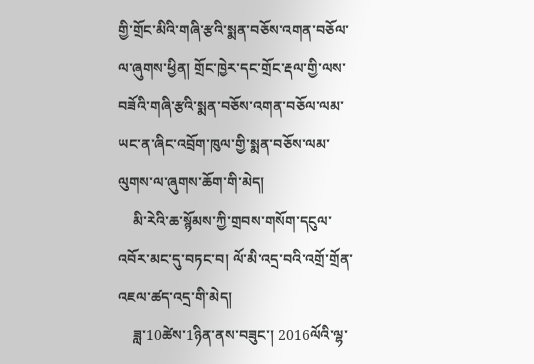གྱི་གྲོང་མིའི་གཞི་རྩའི་སྨན་བཅོས་འགན་བཅོལ་ལ་ཞུགས་ཕྱིན། གྲོང་ཁྱེར་དང་གྲོང་རྡལ་གྱི་ལས་བཟོའི་གཞི་རྩའི་སྨན་བཅོས་འགན་བཅོལ་ལམ་ཡང་ན་ཞིང་འབྲོག་ཁུལ་གྱི་སྨན་བཅོས་ལམ་ལུགས་ལ་ཞུགས་ཆོག་གི་མེད།
    མི་རེའི་ཆ་སྙོམས་ཀྱི་གྲབས་གསོག་དངུལ་འབོར་མང་དུ་བཏང་བ། ལོ་མི་འདྲ་བའི་འགྲོ་གྲོན་འཇལ་ཚད་འདྲ་གི་མེད།
    ཟླ་10ཚེས་1ཉིན་ནས་བཟུང་། 2016ལོའི་ལྷ་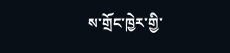ས་གྲོང་ཁྱེར་གྱི་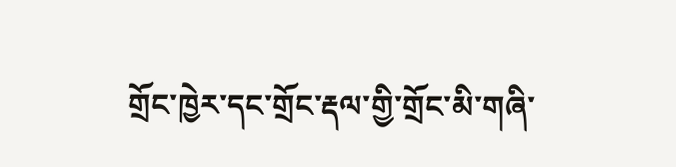གྲོང་ཁྱེར་དང་གྲོང་རྡལ་གྱི་གྲོང་མི་གཞི་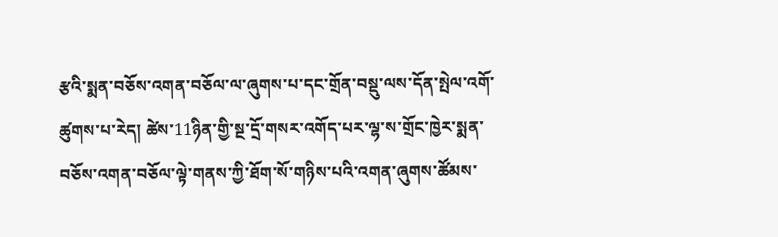རྩའི་སྨན་བཅོས་འགན་བཅོལ་ལ་ཞུགས་པ་དང་གྲོན་བསྡུ་ལས་དོན་སྤེལ་འགོ་ཚུགས་པ་རེད། ཚེས་11ཉིན་གྱི་སྔ་དྲོ་གསར་འགོད་པར་ལྷ་ས་གྲོང་ཁྱེར་སྨན་བཅོས་འགན་བཅོལ་ལྟེ་གནས་ཀྱི་ཐོག་སོ་གཉིས་པའི་འགན་ཞུགས་ཚོམས་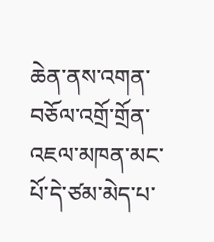ཆེན་ནས་འགན་བཅོལ་འགྲོ་གྲོན་འཇལ་མཁན་མང་པོ་དེ་ཙམ་མེད་པ་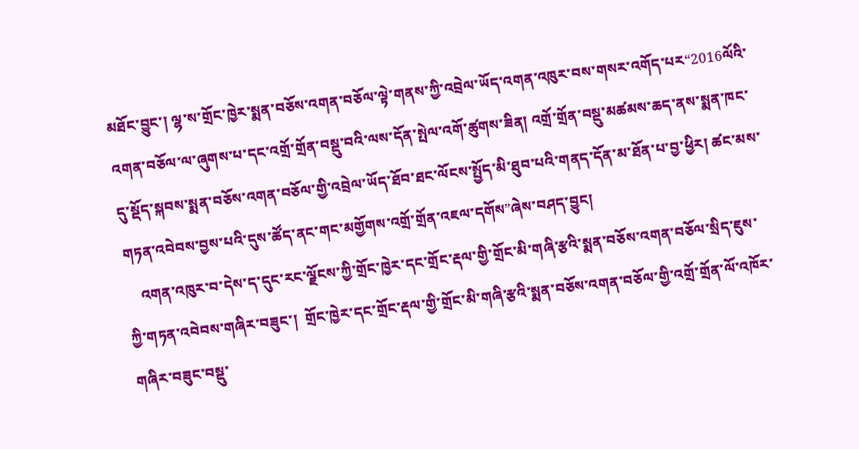མཐོང་བྱུང་། ལྷ་ས་གྲོང་ཁྱེར་སྨན་བཅོས་འགན་བཅོལ་ལྟེ་གནས་ཀྱི་འབྲེལ་ཡོད་འགན་འཁུར་བས་གསར་འགོད་པར“2016ལོའི་འགན་བཅོལ་ལ་ཞུགས་པ་དང་འགྲོ་གྲོན་བསྡུ་བའི་ལས་དོན་སྤེལ་འགོ་ཚུགས་ཟིན། འགྲོ་གྲོན་བསྡུ་མཚམས་ཆད་ནས་སྨན་ཁང་དུ་སྡོད་སྐབས་སྨན་བཅོས་འགན་བཅོལ་གྱི་འབྲེལ་ཡོད་ཐོབ་ཐང་ལོངས་སྤྱོད་མི་ཐུབ་པའི་གནད་དོན་མ་ཐོན་པ་བྱ་ཕྱིར། ཚང་མས་གཏན་འབེབས་བྱས་པའི་དུས་ཚོད་ནང་གང་མགྱོགས་འགྲོ་གྲོན་འཇལ་དགོས”ཞེས་བཤད་བྱུང།
    འགན་འཁུར་བ་དེས་ད་དུང་རང་ལྗོངས་ཀྱི་གྲོང་ཁྱེར་དང་གྲོང་རྡལ་གྱི་གྲོང་མི་གཞི་རྩའི་སྨན་བཅོས་འགན་བཅོལ་སྲིད་ཇུས་ཀྱི་གཏན་འབེབས་གཞིར་བཟུང་།  གྲོང་ཁྱེར་དང་གྲོང་རྡལ་གྱི་གྲོང་མི་གཞི་རྩའི་སྨན་བཅོས་འགན་བཅོལ་གྱི་འགྲོ་གྲོན་ལོ་འཁོར་གཞིར་བཟུང་བསྡུ་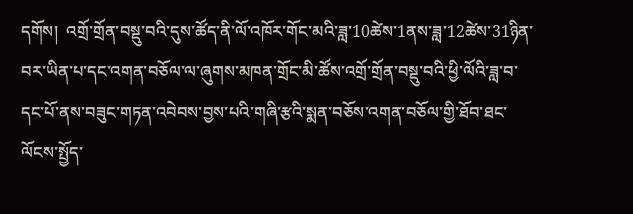དགོས།  འགྲོ་གྲོན་བསྡུ་བའི་དུས་ཚོད་ནི་ལོ་འཁོར་གོང་མའི་ཟླ་10ཚེས་1ནས་ཟླ་12ཚེས་31ཉིན་བར་ཡིན་པ་དང་འགན་བཅོལ་ལ་ཞུགས་མཁན་གྲོང་མི་ཚོས་འགྲོ་གྲོན་བསྡུ་བའི་ཕྱི་ལོའི་ཟླ་བ་དང་པོ་ནས་བཟུང་གཏན་འབེབས་བྱས་པའི་གཞི་རྩའི་སྨན་བཅོས་འགན་བཅོལ་གྱི་ཐོབ་ཐང་ལོངས་སྤྱོད་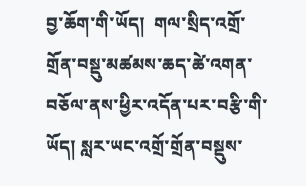བྱ་ཆོག་གི་ཡོད།  གལ་སྲིད་འགྲོ་གྲོན་བསྡུ་མཚམས་ཆད་ཚེ་འགན་བཅོལ་ནས་ཕྱིར་འདོན་པར་བརྩི་གི་ཡོད། སླར་ཡང་འགྲོ་གྲོན་བསྡུས་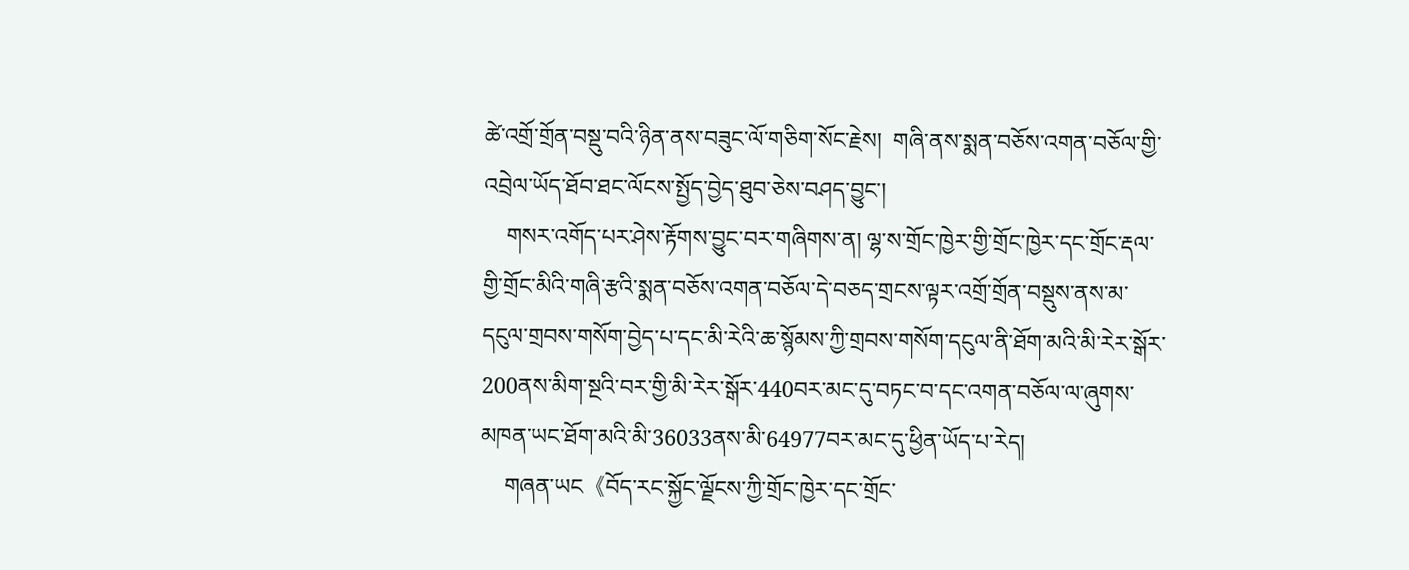ཚེ་འགྲོ་གྲོན་བསྡུ་བའི་ཉིན་ནས་བཟུང་ལོ་གཅིག་སོང་རྗེས།  གཞི་ནས་སྨན་བཅོས་འགན་བཅོལ་གྱི་འབྲེལ་ཡོད་ཐོབ་ཐང་ལོངས་སྤྱོད་བྱེད་ཐུབ་ཅེས་བཤད་བྱུང་།
    གསར་འགོད་པར་ཤེས་རྟོགས་བྱུང་བར་གཞིགས་ན། ལྷ་ས་གྲོང་ཁྱེར་གྱི་གྲོང་ཁྱེར་དང་གྲོང་རྡལ་གྱི་གྲོང་མིའི་གཞི་རྩའི་སྨན་བཅོས་འགན་བཅོལ་དེ་བཅད་གྲངས་ལྟར་འགྲོ་གྲོན་བསྡུས་ནས་མ་དངུལ་གྲབས་གསོག་བྱེད་པ་དང་མི་རེའི་ཆ་སྙོམས་ཀྱི་གྲབས་གསོག་དངུལ་ནི་ཐོག་མའི་མི་རེར་སྒོར་200ནས་མིག་སྔའི་བར་གྱི་མི་རེར་སྒོར་440བར་མང་དུ་བཏང་བ་དང་འགན་བཅོལ་ལ་ཞུགས་མཁན་ཡང་ཐོག་མའི་མི་36033ནས་མི་64977བར་མང་དུ་ཕྱིན་ཡོད་པ་རེད།
    གཞན་ཡང《བོད་རང་སྐྱོང་ལྗོངས་ཀྱི་གྲོང་ཁྱེར་དང་གྲོང་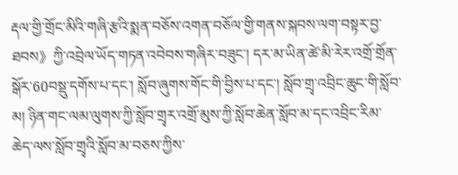རྡལ་གྱི་གྲོང་མིའི་གཞི་རྩའི་སྨན་བཅོས་འགན་བཅོལ་གྱི་གནས་སྐབས་ལག་བསྟར་བྱ་ཐབས》ཀྱི་འབྲེལ་ཡོད་གཏན་འབེབས་གཞིར་བཟུང་། དར་མ་ཡིན་ཚེ་མི་རེར་འགྲོ་གྲོན་སྒོར་60བསྡུ་དགོས་པ་དང་། སློབ་ཞུགས་གོང་གི་བྱིས་པ་དང་། སློབ་གྲྭ་འབྲིང་ཆུང་གི་སློབ་མ། ཉིན་གང་ལམ་ལུགས་ཀྱི་སློབ་གྲྭར་འགྲོ་མུས་ཀྱི་སློབ་ཆེན་སློབ་མ་དང་འབྲིང་རིམ་ཆེད་ལས་སློབ་གྲྭའི་སློབ་མ་བཅས་ཀྱིས་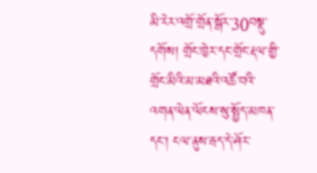མི་རེར་འགྲོ་གྲོན་སྒོར་30བསྡུ་དགོས། གྲོང་ཁྱེར་དང་གྲོང་རྡལ་གྱི་གྲོང་མིའི་མ་མཐའི་འཚོ་བའི་འགན་ལེན་ལོངས་སུ་སྤྱོད་མཁན་དང་། ངལ་ནུས་རྦད་དེ་ཤོར་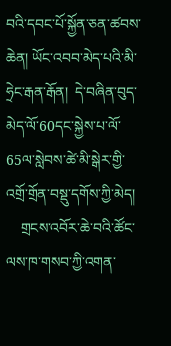བའི་དབང་པོ་སྐྱོན་ཅན་ཚབས་ཆེན། ཡོང་འབབ་མེད་པའི་མི་ཧྲེང་རྒན་རྒོན།  དེ་བཞིན་བུད་མེད་ལོ་60དང་སྐྱེས་པ་ལོ་65ལ་སླེབས་ཚེ་མི་སྒེར་གྱི་འགྲོ་གྲོན་བསྡུ་དགོས་ཀྱི་མེད།
    གྲངས་འབོར་ཆེ་བའི་ཚོང་ལས་ཁ་གསབ་ཀྱི་འགན་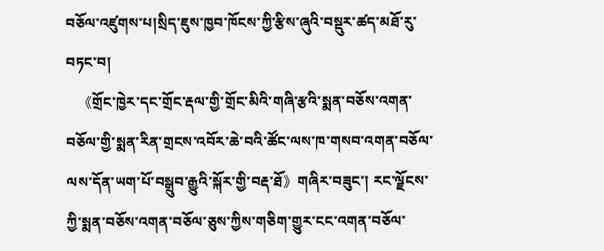བཅོལ་འཛུགས་པ།སྲིད་ཇུས་ཁྱབ་ཁོངས་ཀྱི་རྩིས་ཞུའི་བསྡུར་ཚད་མཐོ་རུ་བཏང་བ།
    《གྲོང་ཁྱེར་དང་གྲོང་རྡལ་གྱི་གྲོང་མིའི་གཞི་རྩའི་སྨན་བཅོས་འགན་བཅོལ་གྱི་སྨན་རིན་གྲངས་འབོར་ཆེ་བའི་ཚོང་ལས་ཁ་གསབ་འགན་བཅོལ་ལས་དོན་ཡག་པོ་བསྒྲུབ་རྒྱུའི་སྐོར་གྱི་བརྡ་ཐོ》གཞིར་བཟུང་། རང་ལྗོངས་ཀྱི་སྨན་བཅོས་འགན་བཅོལ་ཅུས་ཀྱིས་གཅིག་གྱུར་ངང་འགན་བཅོལ་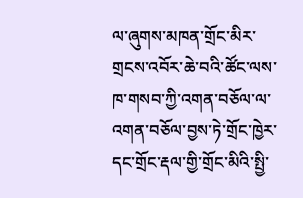ལ་ཞུགས་མཁན་གྲོང་མིར་གྲངས་འབོར་ཆེ་བའི་ཚོང་ལས་ཁ་གསབ་ཀྱི་འགན་བཅོལ་ལ་འགན་བཅོལ་བྱས་ཏེ་གྲོང་ཁྱེར་དང་གྲོང་རྡལ་གྱི་གྲོང་མིའི་སྤྱི་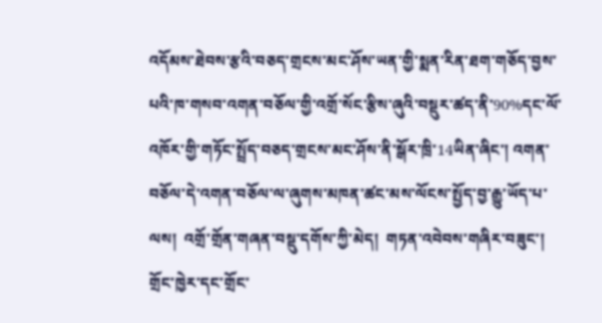འདོམས་ཐེབས་རྩའི་བཅད་གྲངས་མང་ཤོས་ཡན་གྱི་སྨན་རིན་ཐག་གཅོད་བྱས་པའི་ཁ་གསབ་འགན་བཅོལ་གྱི་འགྲོ་སོང་རྩིས་ཞུའི་བསྡུར་ཚད་ནི་90%དང་ལོ་འཁོར་གྱི་གཏོང་སྤྲོད་བཅད་གྲངས་མང་ཤོས་ནི་སྒོར་ཁྲི་14ཡིན་ཞིང་། འགན་བཅོལ་དེ་འགན་བཅོལ་ལ་ཞུགས་མཁན་ཚང་མས་ལོངས་སྤྱོད་བྱ་རྒྱུ་ཡོད་པ་ལས།  འགྲོ་གྲོན་གཞན་བསྡུ་དགོས་ཀྱི་མེད།  གཏན་འབེབས་གཞིར་བཟུང་།  གྲོང་ཁྱེར་དང་གྲོང་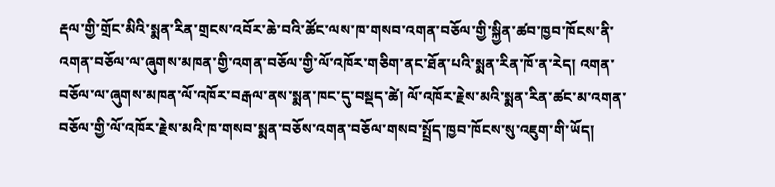རྡལ་གྱི་གྲོང་མིའི་སྨན་རིན་གྲངས་འབོར་ཆེ་བའི་ཚོང་ལས་ཁ་གསབ་འགན་བཅོལ་གྱི་སྐྱིན་ཚབ་ཁྱབ་ཁོངས་ནི་འགན་བཅོལ་ལ་ཞུགས་མཁན་གྱི་འགན་བཅོལ་གྱི་ལོ་འཁོར་གཅིག་ནང་ཐོན་པའི་སྨན་རིན་ཁོ་ན་རེད། འགན་བཅོལ་ལ་ཞུགས་མཁན་ལོ་འཁོར་བརྒལ་ནས་སྨན་ཁང་དུ་བསྡད་ཚེ། ལོ་འཁོར་རྗེས་མའི་སྨན་རིན་ཚང་མ་འགན་བཅོལ་གྱི་ལོ་འཁོར་རྗེས་མའི་ཁ་གསབ་སྨན་བཅོས་འགན་བཅོལ་གསབ་སྤྲོད་ཁྱབ་ཁོངས་སུ་འཇུག་གི་ཡོད།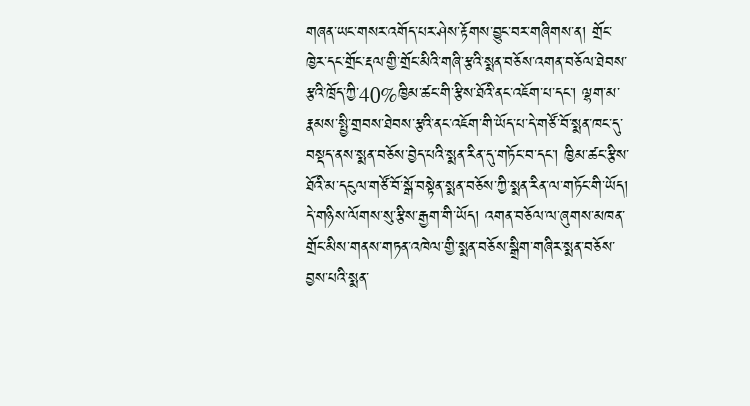གཞན་ཡང་གསར་འགོད་པར་ཤེས་རྟོགས་བྱུང་བར་གཞིགས་ན། གྲོང་ཁྱེར་དང་གྲོང་རྡལ་གྱི་གྲོང་མིའི་གཞི་རྩའི་སྨན་བཅོས་འགན་བཅོལ་ཐེབས་རྩའི་ཁྲོད་ཀྱི་40%ཁྱིམ་ཚང་གི་རྩིས་ཐོའི་ནང་འཇོག་པ་དང་། ལྷག་མ་རྣམས་སྤྱི་གྲབས་ཐེབས་རྩའི་ནང་འཇོག་གི་ཡོད་པ་དེ་གཙོ་བོ་སྨན་ཁང་དུ་བསྡད་ནས་སྨན་བཅོས་བྱེད་པའི་སྨན་རིན་དུ་གཏོང་བ་དང་། ཁྱིམ་ཚང་རྩིས་ཐོའི་མ་དངུལ་གཙོ་བོ་སྒོ་བསྟེན་སྨན་བཅོས་ཀྱི་སྨན་རིན་ལ་གཏོང་གི་ཡོད། དེ་གཉིས་ལོགས་སུ་རྩིས་རྒྱག་གི་ཡོད། འགན་བཅོལ་ལ་ཞུགས་མཁན་གྲོང་མིས་གནས་གཏན་འཁེལ་གྱི་སྨན་བཅོས་སྒྲིག་གཞིར་སྨན་བཅོས་བྱས་པའི་སྨན་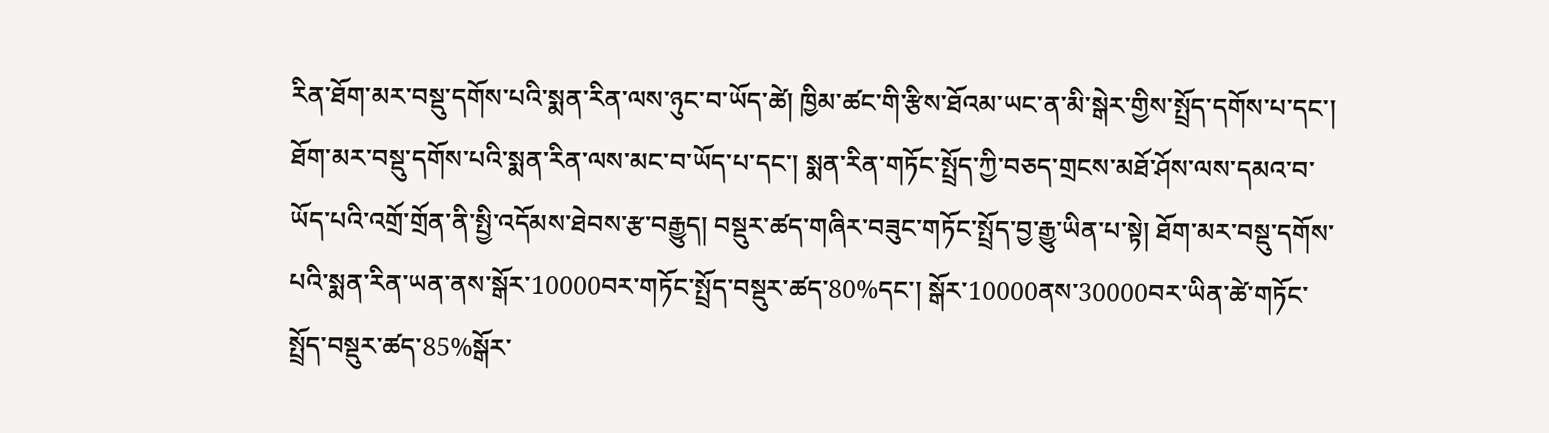རིན་ཐོག་མར་བསྡུ་དགོས་པའི་སྨན་རིན་ལས་ཉུང་བ་ཡོད་ཚེ། ཁྱིམ་ཚང་གི་རྩིས་ཐོའམ་ཡང་ན་མི་སྒེར་གྱིས་སྤྲོད་དགོས་པ་དང་། ཐོག་མར་བསྡུ་དགོས་པའི་སྨན་རིན་ལས་མང་བ་ཡོད་པ་དང་། སྨན་རིན་གཏོང་སྤྲོད་ཀྱི་བཅད་གྲངས་མཐོ་ཤོས་ལས་དམའ་བ་ཡོད་པའི་འགྲོ་གྲོན་ནི་སྤྱི་འདོམས་ཐེབས་རྩ་བརྒྱུད། བསྡུར་ཚད་གཞིར་བཟུང་གཏོང་སྤྲོད་བྱ་རྒྱུ་ཡིན་པ་སྟེ། ཐོག་མར་བསྡུ་དགོས་པའི་སྨན་རིན་ཡན་ནས་སྒོར་10000བར་གཏོང་སྤྲོད་བསྡུར་ཚད་80%དང་། སྒོར་10000ནས་30000བར་ཡིན་ཚེ་གཏོང་སྤྲོད་བསྡུར་ཚད་85%སྒོར་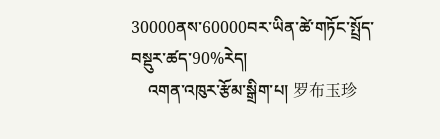30000ནས་60000བར་ཡིན་ཚེ་གཏོང་སྤྲོད་བསྡུར་ཚད་90%རེད།
    འགན་འཁུར་རྩོམ་སྒྲིག་པ། 罗布玉珍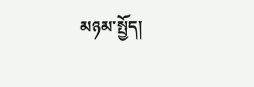མཉམ་སྤྱོད།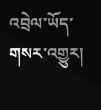འབྲེལ་ཡོད་གསར་འགྱུར།